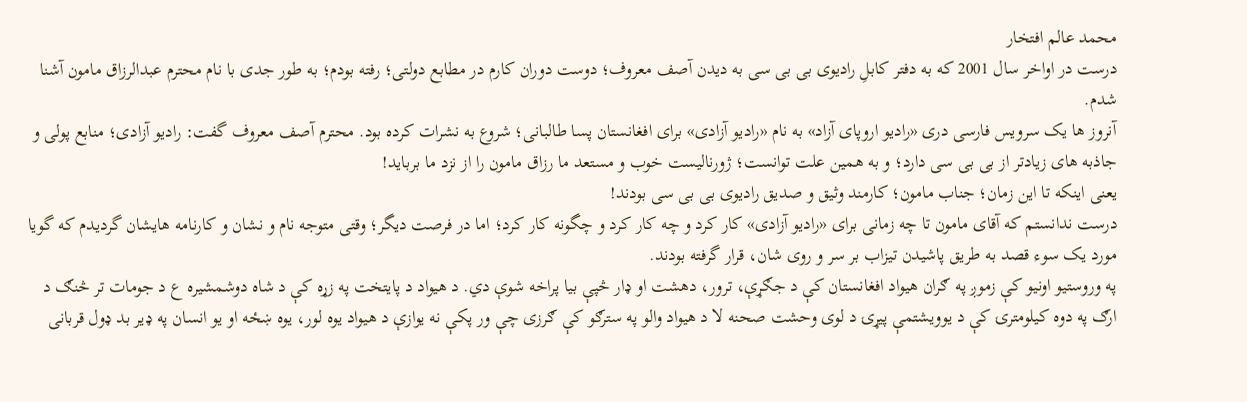محمد عالم افتخار
درست در اواخر سال 2001 که به دفتر کابلِ رادیوی بی بی سی به دیدن آصف معروف؛ دوست دوران کارم در مطابع دولتی؛ رفته بودم؛ به طور جدی با نام محترم عبدالرزاق مامون آشنا شدم.
آنروز ها یک سرویس فارسی دری «رادیو اروپای آزاد» به نام «رادیو آزادی» برای افغانستان پسا طالبانی؛ شروع به نشرات کرده بود. محترم آصف معروف گفت: رادیو آزادی؛ منابع پولی و جاذبه های زیادتر از بی بی سی دارد؛ و به همین علت توانست؛ ژورنالیست خوب و مستعد ما رزاق مامون را از نزد ما برباید!
یعنی اینکه تا این زمان؛ جناب مامون؛ کارمند وثیق و صدیق رادیوی بی بی سی بودند!
درست ندانستم که آقای مامون تا چه زمانی برای «رادیو آزادی» کار کرد و چه کار کرد و چگونه کار کرد؛ اما در فرصت دیگر؛ وقتی متوجه نام و نشان و کارنامه هایشان گردیدم که گویا مورد یک سوء قصد به طریق پاشیدن تیزاب بر سر و روی شان، قرار گرفته بودند.
په وروستیو اونیو کې زموږ په ګران هیواد افغانستان کې د جګړې، ترور، دهشت او ډار څپې بیا پراخه شوې دي. د هیواد د پایتخت په زړه کې د شاه دوشمشیره ع د جومات تر څنګ د ارګ په دوه کیلومترۍ کې د یوویشتمې پیړۍ د لوی وحشت صحنه لا د هیواد والو په سترګو کې ګرزی چې ور پکې نه یوازې د هیواد یوه لور، یوه ښځه او یو انسان په ډیر بد ډول قربانی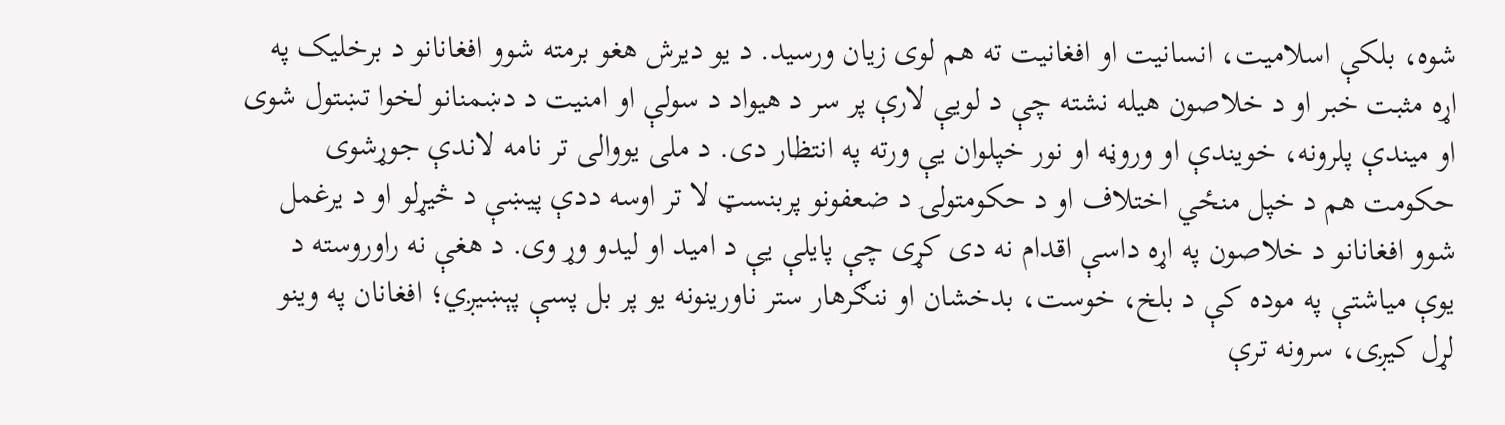شوه، بلکې اسلامیت، انسانیت او افغانیت ته هم لوی زیان ورسید. د یو دیرش هغو برمته شوو افغانانو د برخلیک په اړه مثبت خبر او د خلاصون هیله نشته چې د لویې لارې پر سر د هیواد د سولې او امنیت د دښمنانو لخوا تښتول شوی او میندې پلرونه، خویندې او وروڼه او نور خپلوان یې ورته په انتظار دی. د ملی یووالی تر نامه لاندې جوړشوی حکومت هم د خپل منځي اختلاف او د حکومتولۍ د ضعفونو پربنسټ لا تر اوسه ددې پیښې د څیړلو او د یرغمل شوو افغانانو د خلاصون په اړه داسې اقدام نه دی کړی چې پایلې یې د امید او لیدو وړ وی. د هغې نه راوروسته د یوې میاشتې په موده کې د بلخ، خوست، بدخشان او ننګرهار ستر ناورینونه یو پر بل پسې پېښیږي؛ افغانان په وینو لړل کیږی، سرونه ترې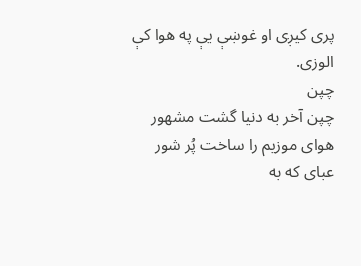پری کیږی او غوښې یې په هوا کې الوزی.
چپن
چپن آخر به دنیا گشت مشهور
هوای موزیم را ساخت پُر شور
عبای که به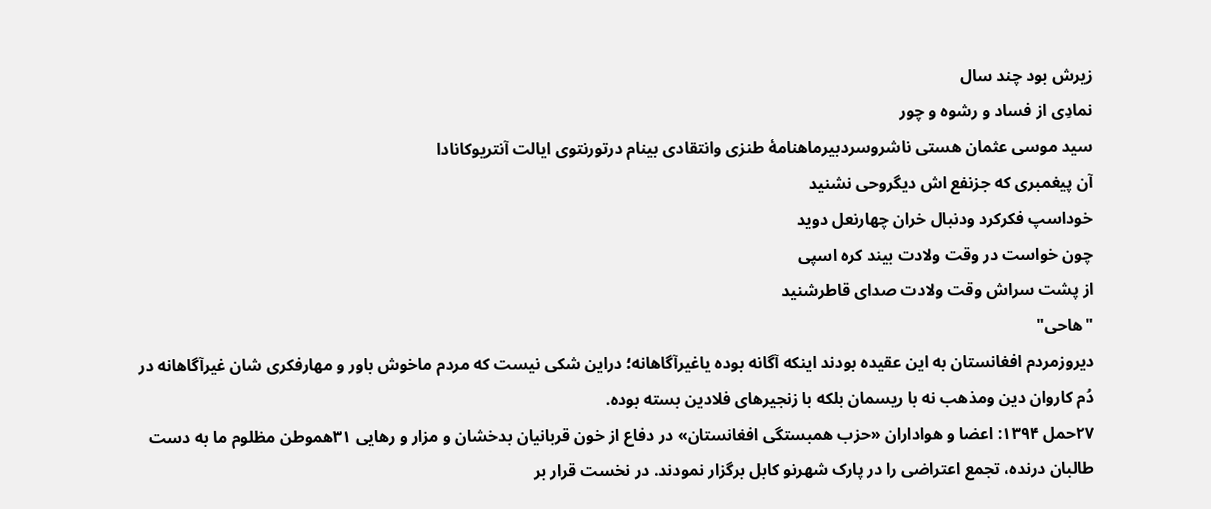زیرش بود چند سال
نمادِی از فساد و رشوه و چور
سید موسی عثمان هستی ناشروسردبیرماهنامۀ طنزی وانتقادی بینام درتورنتوی ایالت آنتریوکانادا
آن پیغمبری که جزنفع اش دیگروحی نشنید
خوداسپ فکرکرد ودنبال خران چهارنعل دوید
چون خواست در وقت ولادت بیند کره اسپی
از پشت سراش وقت ولادت صدای قاطرشنید
"هاحی"
دیروزمردم افغانستان به این عقیده بودند اینکه آگانه بوده یاغیرآگاهانه؛ دراین شکی نیست که مردم ماخوش باور و مهارفکری شان غیرآگاهانه در دُم کاروان دین ومذهب نه با ریسمان بلکه با زنجیرهای فلادین بسته بوده.
۲۷حمل ۱۳۹۴: اعضا و هواداران «حزب همبستگی افغانستان» در دفاع از خون قربانیان بدخشان و مزار و رهایی ۳۱هموطن مظلوم ما به دست طالبان درنده، تجمع اعتراضی را در پارک شهرنو کابل برگزار نمودند. در نخست قرار بر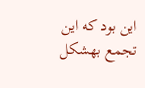این بود که این تجمع بهشکل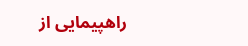راهپیمایی از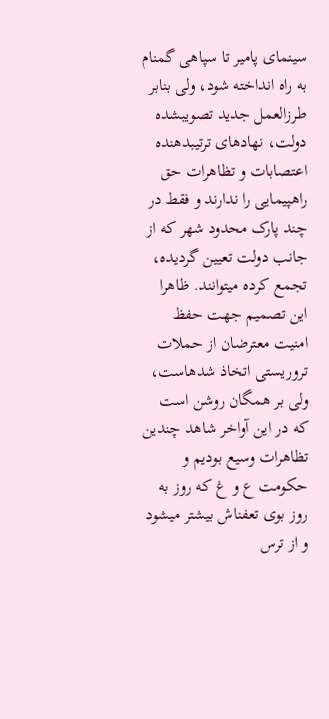سینمای پامیر تا سپاهی گمنام به راه انداخته شود، ولی بنابر طرزالعمل جدید تصویبشده دولت، نهادهای ترتیبدهنده اعتصابات و تظاهرات حق راهپیمایی را ندارند و فقط در چند پارک محدود شهر که از جانب دولت تعیین گردیده، تجمع کرده میتوانند. ظاهرا این تصمیم جهت حفظ امنیت معترضان از حملات تروریستی اتخاذ شدهاست، ولی بر همگان روشن است که در این آواخر شاهد چندین تظاهرات وسیع بودیم و حکومت ع و غ که روز به روز بوی تعفناش بیشتر میشود و از ترس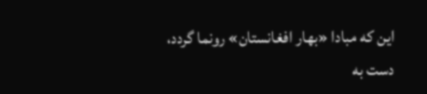این که مبادا «بهار افغانستان» رونما گردد، دست به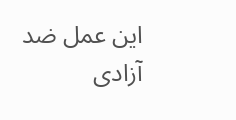این عمل ضد آزادی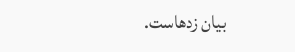بیان زدهاست.